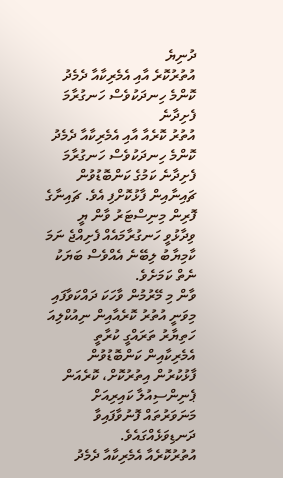ދުނިޔެ
އުތުރުކޮރެ އާއި އެމެރިކާއާ ދެމެދު ކޮންމެ ހިނދަކުވެސް ހަނގުރާމަ ފެށިދާނެ
އުތުރު ކޮރެއާ އާއި އެމެރިކާއާ ދެމެދު ކޮންމެ ހިނދަކުވެސް ހަނގުރާމަ ފެށިދާނެ ކަމުގެ ކަންބޮޑުވުން ޗައިނާއިން ފާޅުކޮށްފި އެވެ. ޗައިނާގެ ފޮރިން މިނިސްޓަރު ވާން ޔީ ވިދާޅުވީ ހަނގުރާމައެއް ފެށިއްޖެ ނަމަ ކާމިޔާބު ލިބޭނެ އެއްވެސް ބަޔަކު ނެތް ކަމަށެވެ.
ވާން މި މޭރުމުން ވާހަކަ ދައްކަވާފައި މިވަނީ އުތުރު ކޮރެއާއިން ނިއުކްލިއަ ހަތިޔާރު ތަރައްގީ ކުރާތީ އެމެރިކާއިން ކަންބޮޑުވުން ފާޅުކުރުން އިތުރުކޮށް، ކޮރެއަން ޕެނިންސިއުލާ ކައިރިއަށް މަނަވަރުތައް ފޮނުވާފައިވާ ދަނޑިވަޅެއްގައެވެ.
އުތުރުކޮރެއާ އެމެރިކާއާ ދެމެދު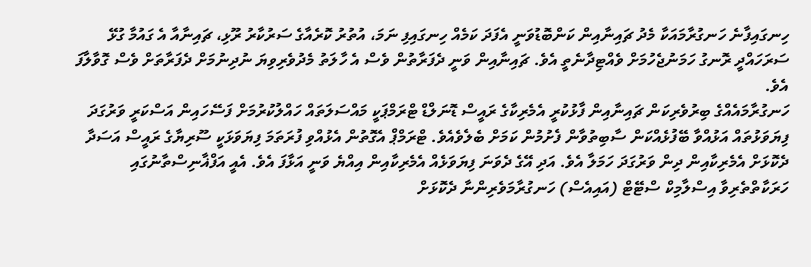ހިނގައިފާނެ ހަނގުރާމައަކާ މެދު ޗައިނާއިން ކަންބޮޑުވަނީ އެފަދަ ކަމެއް ހިނގައިފި ނަމަ، އުތުރު ކޮރެއާގެ ސަރުކާރު ރޫޅި، ޗައިނާއާ އެ ގައުމާ ގުޅޭ ސަރަހައްދީ ރޮނގު ހަމަނުޖެހުމަށް ވެއްޓިދާނެތީ އެވެ. ޗައިނާއިން ވަނީ ދެފަރާތުން ވެސް އެ ހާލަތު މެދުވެރިވިޔަ ނުދިނުމަށް ދެފަރާތަށް ވެސް ގޮވާލާފަ އެވެ.
ހަނގުރާމައެއްގެ ބިރުވެރިކަން ޗައިނާއިން ފާޅުކުރީ އެމެރިކާގެ ރައީސް ޑޮނަލްޑް ޓްރަމްޕަކީ މައްސަލަތައް ހައްލުކުރުމަށް ފަސޭހައިން އަސްކަރީ ވަރުގަދަ ފިޔަވަޅުތައް އަޅުއްވާ ބޭފުޅެއްކަން ސާބިތުވާން ފެށުމުން ކަމަށް ބެލެވެއެވެ. ޓްރަމްޕް އެގޮތުން އެޅުއްވި ފުރަތަމަ ފިޔަވަޅަކީ ސޫރިޔާގެ ރައީސް އަސަދާ ދެކޮޅަށް އެމެރިކާއިން ދިން ވަރުގަދަ ހަމަލާ އެވެ. އަދި އޭގެ ދެވަނަ ފިޔަވަޅެއް އެމެރިކާއިން އިއްޔެ ވަނީ އަޅާފަ އެވެ. އެއީ އަފްޣާނިސްތާނުގައި ހަރަކާތްތެރިވާ އިސްލާމިކް ސްޓޭޓް (އައިއެސް) ހަނގުރާމަވެރިންނާ ދެކޮޅަށް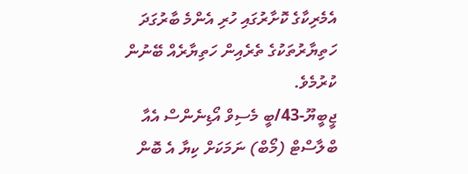އެމެރިކާގެ ކޮށާރުގައި ހުރި އެންމެ ބާރުގަދަ ހަތިޔާރުތަކުގެ ތެރެއިން ހަތިޔާރެއް ބޭނުން ކުރުމެވެ.
ޖީބީޔޫ-43/ބީ މެސިވް އޯޑިނެންސް އެއާ ބްލާސްޓް (މޯބް) ނަމަކަށް ކިޔާ އެ ބޮން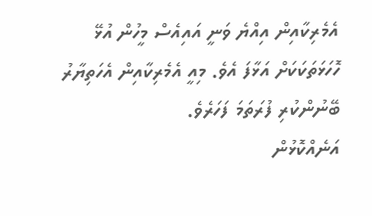އެމެރިކާއިން އިއްޔެ ވަނީ އައިއެސް މީހުން އުޅޭ ހޮހަޅަތަކަކަށް އަޅާފަ އެވެ. މިއީ އެމެރިކާއިން އެހަތިޔާރު ބޭނުންކުރި ފުރަތަމަ ފަހަރެވެ.
އަނެއްކޮޅުން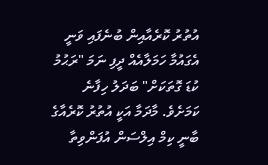އުތުރު ކޮރެއާއިން ބުނެފައި ވަނީ އެގައުމާ ހަމަލާއެއް ދީފި ނަމަ "ރަޙުމު ކުޑަ ގޮތަކަށް" ބަދަލު ހިފާނެ ކަމަށެވެ. މާދަމާ އަކީ އުތުރު ކޮރެއާގެ ބާނީ ކިމް އިލްސަން އުފަންވިތާ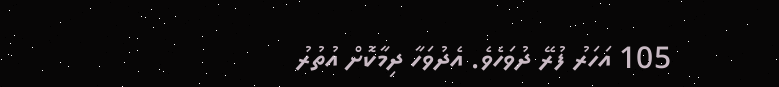105 އަހަރު ފުރޭ ދުވަހެވެ. އެދުވަހާ ދިމާކޮށް އުތުރު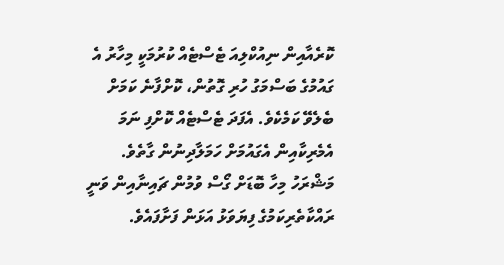ކޮރެއާއިން ނިއުކްލިއަ ޓެސްޓެއް ކުރުމަކީ މިހާރު އެ ގައުމުގެ ބަސްމަގު ހުރި ގޮތުން، ކޮށްފާނެ ކަމަށް ބެލެވޭ ކަމެކެވެ. އެފަދަ ޓެސްޓެއް ކޮށްފި ނަމަ އެމެރިކާއިން އެގައުމަށް ހަމަލާދިނުން ގާތެވެ.
މަޝްރަހު މިހާ ބޮޑަށް ގޯސް ވުމުން ޗައިނާއިން ވަނީ ރައްކާތެރިކަމުގެ ފިޔަވަޅު އަޅަން ފަށާފައެވެ.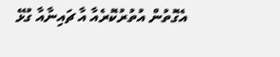އެގޮތުން އުތުރުކޮރެއާ އާ ޗައިނާއާ ގުޅޭ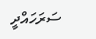ސަރަހައްދީ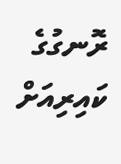ރޮނގުގެ ކައިރިއަށް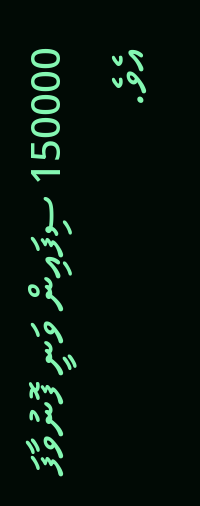150000 ސިފައިން ވަނީ ފޮނުވާފަ އެވެ.